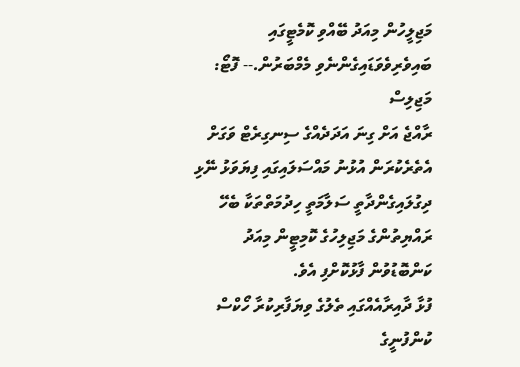މަޖިލީހުން މިއަދު ބޭއްވި ކޮމެޓީގައި ބައިވެރިވެވަޑައިގެންނެވި މެމްބަރުން.-- ފޮޓޯ: މަޖިލިސް
ރާއްޖެ އަށް ގިނަ އަދަދެއްގެ ސިނގިރެޓް ވަގަށް އެތެރެކުރަން އުޅުނު މައްސަލައިގައި ފިޔަވަޅު ނޭޅި ދިގުލައިގެންދާތީ ސަލާމަތީ ހިދުމަތްތަކާ ބެހޭ ރައްޔިތުންގެ މަޖިލިހުގެ ކޮމިޓީން މިއަދު ކަންބޮޑުވުން ފާޅުކޮށްފި އެވެ.
ފުޅާ ދާއިރާއެއްގައި ތެލުގެ ވިޔަފާރިކުރާ ހޯކްސް ކުންފުނީގެ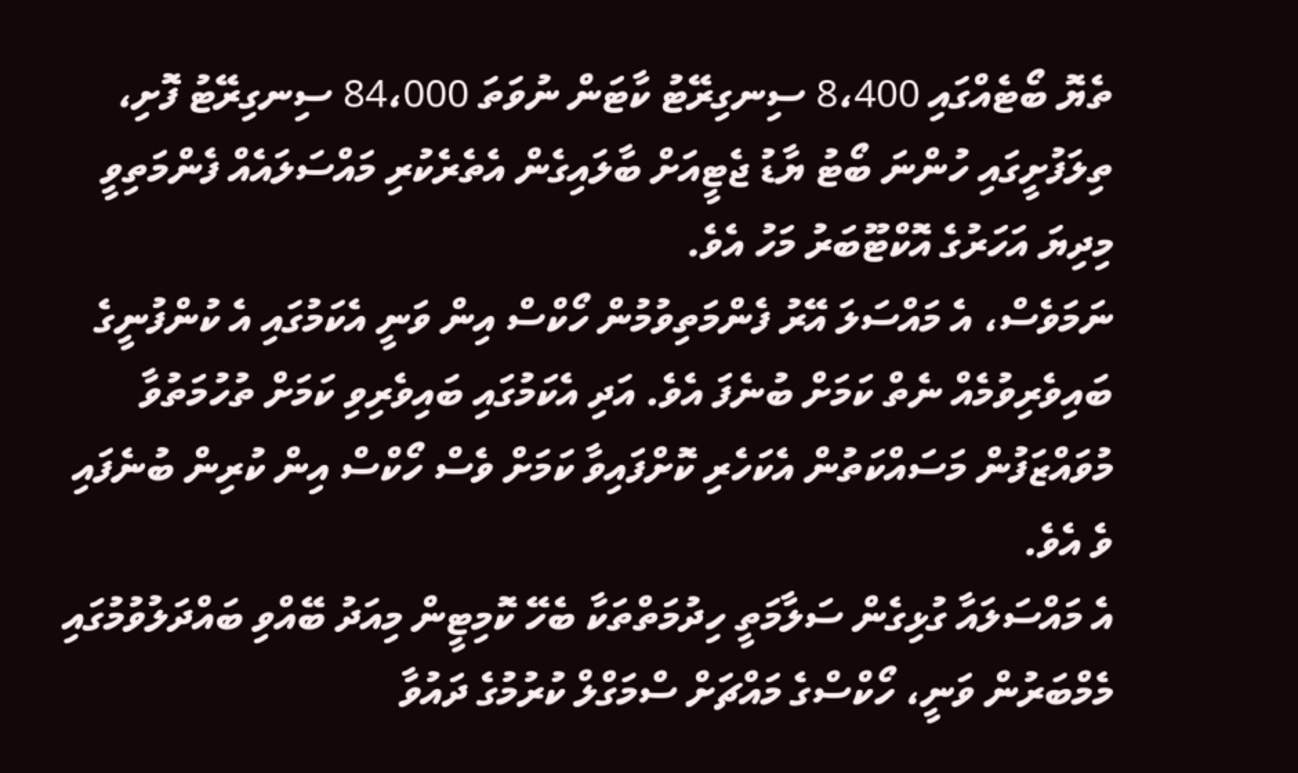ތެޔޮ ބޯޓެއްގައި 8،400 ސިނގިރޭޓު ކާޓަން ނުވަތަ 84،000 ސިނގިރޭޓު ފޮށި، ތިލަފުށީގައި ހުންނަ ބޯޓު ޔާޑު ޖެޓީއަށް ބާލައިގެން އެތެރެކުރި މައްސަލައެއް ފެންމަތިވީ މިދިޔަ އަހަރުގެ އޮކްޓޫބަރު މަހު އެވެ.
ނަމަވެސް، އެ މައްސަލަ އޭރު ފެންމަތިވުމުން ހޯކްސް އިން ވަނީ އެކަމުގައި އެ ކުންފުނީގެ ބައިވެރިވުމެއް ނެތް ކަމަށް ބުނެފަ އެވެ. އަދި އެކަމުގައި ބައިވެރިވި ކަމަށް ތުހުމަތުވާ މުވައްޒަފުން މަސައްކަތުން އެކަހެރި ކޮށްފައިވާ ކަމަށް ވެސް ހޯކްސް އިން ކުރިން ބުނެފައި ވެ އެވެ.
އެ މައްސަލައާ ގުޅިގެން ސަލާމަތީ ހިދުމަތްތަކާ ބެހޭ ކޮމިޓީން މިއަދު ބޭއްވި ބައްދަލުވުމުގައި މެމްބަރުން ވަނީ، ހޯކްސްގެ މައްޗަށް ސްމަގްލް ކުރުމުގެ ދައުވާ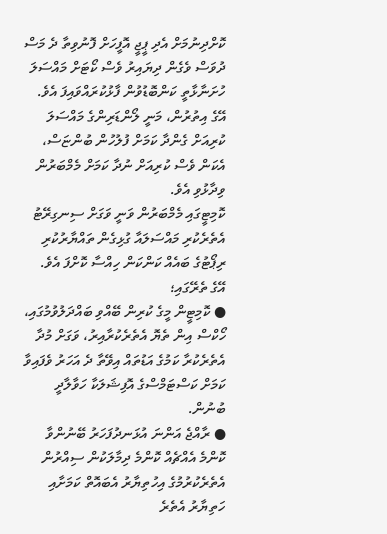ކޮށްދިނުމަށް އެދި ޕީޖީ އޮފީހަށް ފޮނުވިތާ ދެ މަސް ދުވަސް ވެގެން ދިޔައިރު ވެސް ކޯޓަށް މައްސަލަ ހުށަނާޅާތީ ކަންބޮޑުވުން ފާޅުކުރައްވައިފަ އެވެ. އޭގެ އިތުރުން، މަނީ ލޯންޑަރިންގެ މައްސަލަ ކުރިއަށް ގެންދާ ކަމަށް ފުލުހުން ބުންޏަސް، އެކަން ވެސް ކުރިއަށް ނުދާ ކަމަށް މެމްބަރުން ވިދާޅުވި އެވެ.
ކޮމިޓީގައި މެމްބަރުން ވަނީ ވަގަށް ސިނގިރޭޓު އެތެރެކުރި މައްސަލައާ ގުޅިގެން ތައްޔާރުކުރި ރިޕޯޓުގެ ބައެއް ކަންކަން ހިއްސާ ކޮށްފަ އެވެ.
އޭގެ ތެރޭގައި؛
● ކޮމިޓީން މީގެ ކުރިން ބޭއްވި ބައްދަލުވުމުގައި، ހޯކްސް އިން ތެޔޮ އެތެރެކުރާއިރު، ވަގަށް މުދާ އެތެރެކުރާ ކަމުގެ އަޑުތައް އިވޭތާ ދެ އަހަރު ވެފައިވާ ކަމަށް ކަސްޓަމްސްގެ އޮފިޝަލަކާ ހަވާލާދީ ބުނުން.
● ރާއްޖެ އަންނަ އުޅަނދުފަހަރު ބޭނުންވާ ކޮންމެ އެއްޗެއް ކޮންމެ ދިމާލަކުން ސިއްރުން އެތެރެކުރުމުގެ އިހުތިޔާރު އެބައޮތް ކަމަށާއި ހަތިޔާރު އެތެރެ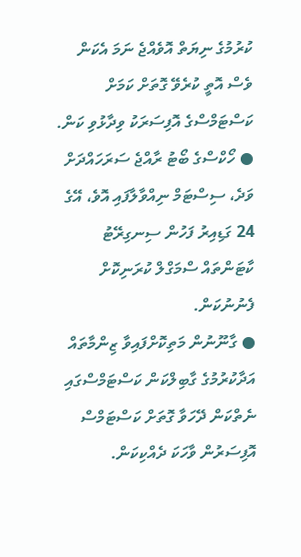ކުރުމުގެ ނިޔަތް އޮވެއްޖެ ނަމަ އެކަން ވެސް އޮތީ ކުރެވޭ ގޮތަށް ކަމަށް ކަސްޓަމްސްގެ އޮފިސަރަކު ވިދާޅުވި ކަން.
● ހޯކްސްގެ ބޯޓު ރާއްޖެ ސަރަހައްދަށް ވަދެ، ސިސްޓަމް ނިއްވާލާފައި އޮވެ، އޭގެ 24 ގަޑިއިރު ފަހުން ސިނގިރޭޓު ކާޓަންތައް ސްމަގްލް ކުރަނިކޮށް ފެނުނުކަން.
● ގާނޫނުން މަތިކޮށްފައިވާ ޒިންމާތައް އަދާކުރުމުގެ ގާބިލްކަން ކަސްޓަމްސްގައި ނެތްކަން ދޭހަވާ ގޮތަށް ކަސްޓަމްސް އޮފިސަރުން ވާހަކަ ދެއްކިކަން.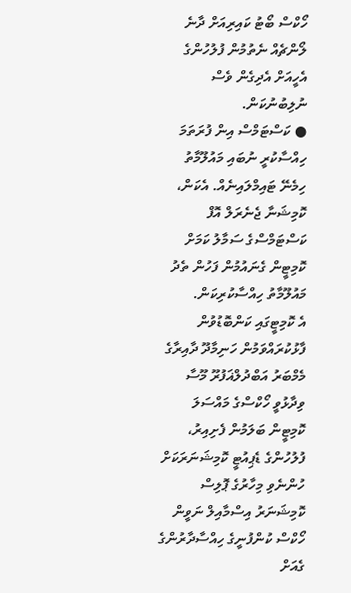ހޯކްސް ބޯޓު ކައިރިއަށް ދާނެ ލޯންޗެއް ނެތުމުން ފުލުހުންގެ އެހީއަށް އެދިގެން ވެސް ނުލިބުނުކަން.
● ކަސްޓަމްސް އިން ފުރަތަމަ ހިއްސާކުރީ ނުބައި މައުލޫމާތު ހިމެނޭ ޓައިމްލައިނެއް. އެކަން، ކޮމިޝަނާ ޖެނެރަލް އޮފް ކަސްޓަމްސްގެ ސަމާލު ކަމަށް ކޮމިޓީން ގެނައުމުން ފަހުން ތެދު މައުލޫމާތު ހިއްސާކުރިކަން.
އެ ކޮމިޓީގައި ކަންބޮޑުވުން ފާޅުކުރައްވަމުން ހަނިމާދޫ ދާއިރާގެ މެމްބަރު އަބްދުލްޣަފުރޫ މޫސާ ވިދާޅުވީ ހޯކްސްގެ މައްސަލަ ކޮމިޓީން ބަލަމުން ފެށިއިރު، ފުލުހުންގެ ޑެޕިއުޓީ ކޮމިޝަނަރަކަށް ހުންނެވި މިހާރުގެ ޕޮލިސް ކޮމިޝަނަރު އިސްމާއިލް ނަވީން ހޯކްސް ކުންފުނީގެ ހިއްސާދާރުންގެ ގެއަށް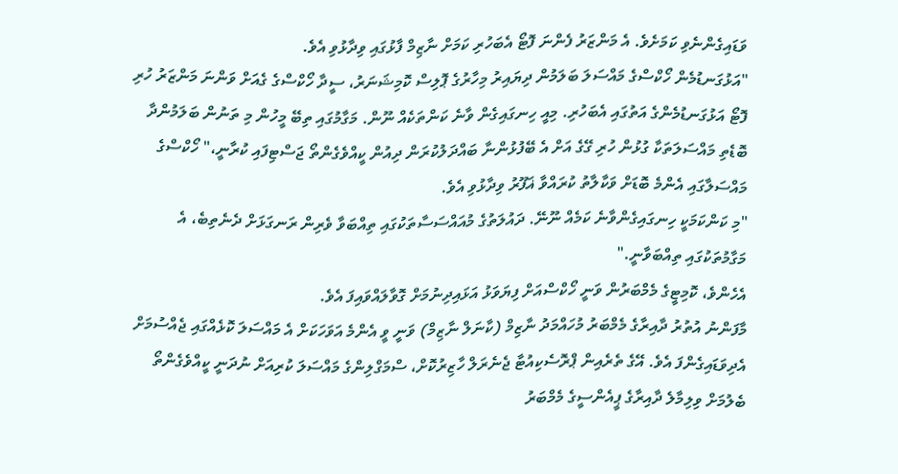ވަޑައިގެންނެވި ކަމަށެވެ. އެ މަންޒަރު ފެންނަ ފޮޓޯ އެބަހުރި ކަމަށް ނާޒިމް ފާޅުގައި ވިދާޅުވި އެވެ.
"އަޅުގަނޑުމެން ހޯކްސްގެ މައްސަލަ ބަލަމުން ދިޔައިރު މިހާރުގެ ޕޮލިސް ކޮމިޝަނަރު، ސީދާ ހޯކްސްގެ ގެއަށް ވަންނަ މަންޒަރު ހުރި ފޮޓޯ އަޅުގަނޑުމެންގެ އަތުގައި އެބަހުރި. މިއީ ހިނގައިގެން ވާނެ ކަންތަކެއް ނޫން. މަގާމުގައި ތިބޭ މީހުން މި ތަނުން ބަލަމުންދާ ބޮޑެތި މައްސަލަތަކާ ގުޅުން ހުރި ގޭގެ އަށް އެ ބޭފުޅުންނާ ބައްދަލުކުރަން ދިއުން ކީއްވެގެންތޯ ޖަސްޓިފައި ކުރާނީ،" ހޯކްސްގެ މައްސަލާގައި އެންމެ ބޮޑަށް ވަކާލާތު ކުރައްވާ ޣަފޫރު ވިދާޅުވި އެވެ.
"މި ކަންކަމަކީ ހިނގައިގެންވާނެ ކަމެއް ނޫނޭ. ދައުލަތުގެ މުއައްސަސާތަކުގައި ތިއްބަވާ ވެރިން ރަނގަޅަށް ދެނެތިބެ، އެ މަގާމުތަކުގައި ތިއްބަވާނީ."
އެހެންވެ، ކޮމިޓީގެ މެމްބަރުން ވަނީ ހޯކްސްއަށް ފިޔަވަޅު އަޅައިދިނުމަށް ގޮވާލައްވައިފަ އެވެ.
މާފަންނު އުތުރު ދާއިރާގެ މެމްބަރު މުހައްމަދު ނާޒިމް (ކާނަލް ނާޒިމް) ވަނީ ވީ އެންމެ އަވަހަކަށް އެ މައްސަލަ ކޮޅެއްގައި ޖެއްސުމަށް އެދިވަޑައިގެންފަ އެވެ. އޭގެ ތެރެއިން ޕްރޮސެކިއުޓާ ޖެނެރަލް ހާޒިރުކޮށް، ސްމަގްލިންގެ މައްސަލަ ކުރިއަށް ނުދަނީ ކީއްވެގެންތޯ ބެލުމަށް ވިލިމާލެ ދާއިރާގެ ޕީއެންސީގެ މެމްބަރު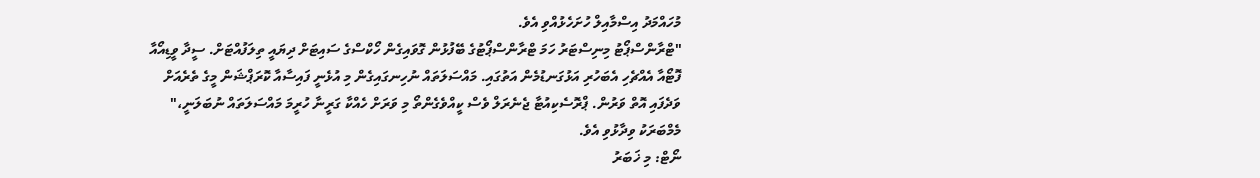މުހައްމަދު އިސްމާއިލް ހުށަހެޅުއްވި އެވެ.
"ޓްރާންސްޕޯޓު މިނިސްޓަރު ހަމަ ޓްރާންސްޕޯޓުގެ ބޭފުޅުން ގޮވައިގެން ހޯކްސްގެ ސައިޓަށް ދިޔައީ ތިލަފުއްޓަށް. ސީދާ ވީޑިއޯއާ ފޮޓޯއާ އެއްޗެހި އެބަހުރި އަޅުގަނޑުމެން އަތުގައި. މައްސަލަތައް ނުހިނގައިގެން މި އުޅެނީ ފައިސާއާ ކޮރަޕްޝަން މީގެ ތެރެއަށް ވަދެފައި އޮތް ވަރުން. ޕްރޮސެކިއުޓާ ޖެނެރަލް ވެސް ކީއްވެގެންތޯ މި ވަރަށް ހެއްކާ ގަރީނާ ހުރީމަ މައްސަލަތައް ނުބަލަނީ،" މެމްބަރަކު ވިދާޅުވި އެވެ.
ނޯޓް: މި ޚަބަރު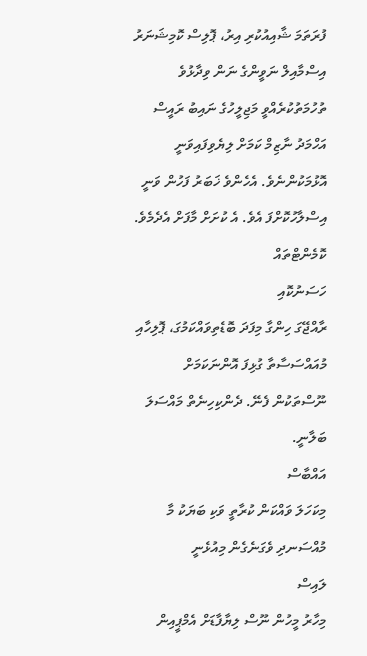ފުރަތަމަ ޝާއިއުކުރި އިރު، ޕޮލިސް ކޮމިޝަނަރު އިސްމާއިލް ނަވީންގެ ނަން ވިދާޅުވެ ތުހުމަތުކުރެއްވީ މަޖިލީހުގެ ނައިބު ރައީސް އަހްމަދު ނާޒިމް ކަމަށް ލިޔެވިފައިވަނީ އޮޅުމަކުންނެވެ. އެހެންވެ ޚަބަރު ފަހުން ވަނީ އިސްލާހުކޮށްފަ އެވެ. އެ ކުށަށް މާފަށް އެދެމެވެ.
ކޮމެންޓްތައް
ހަސަނުކޮއި
ރާއްޖޭގަ ހިންގާ މިފަދަ ބޮޑެތިވައްކަމުގަ، ޕޮލިހާއި މުއައްސަސާތާ ގުޅިފަ އޮންނަކަމަށް ނޫސްތަކުން ފެނޭ. ދެންކިހިނެތް މައްސަލަ ބަލާނީ.
އައްބާސް
މިކަހަލަ ވައްކަން ކުރާތީ ވަކި ބަޔަކު މާ މުއްސަނދި ވެގަނެގެން މިއުޅެނީ
ލައިސް
މިހާރު މީހުން ނޫސް ލިޔާފާޑަށް އެމްޕީއިން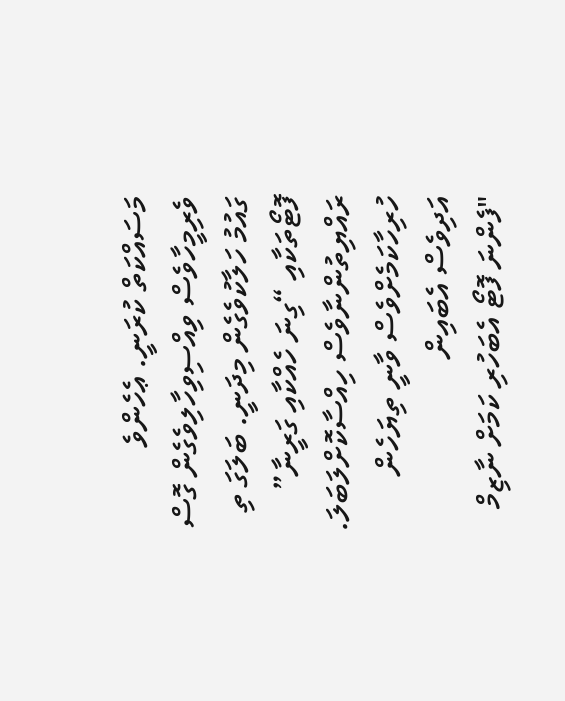މަސައްކަތް ކުރަނީ. ޢެހެންވެ ވެރިމީހާވެސް ވިއްސިވިހާލިވެގެން ގޮސް ގައުމު ހަލާކުވެގެން މިދަނީ. ބަލަގަ ތި ފޮޓޯތަކާއި “ގިނަ ހެއްކާއި ގަރީނާ” ރައްޔިތުންނާވެސް ހިއްސާކޮށްލަބަލަ. ހުރިހާކަމެށްވެސް ވާނީ ތިޔަހެން
އަދިވެސް އެބައިން
"ފެންނަ ފޮޓޯ އެބަހުރި ކަމަށް ނާޒިމް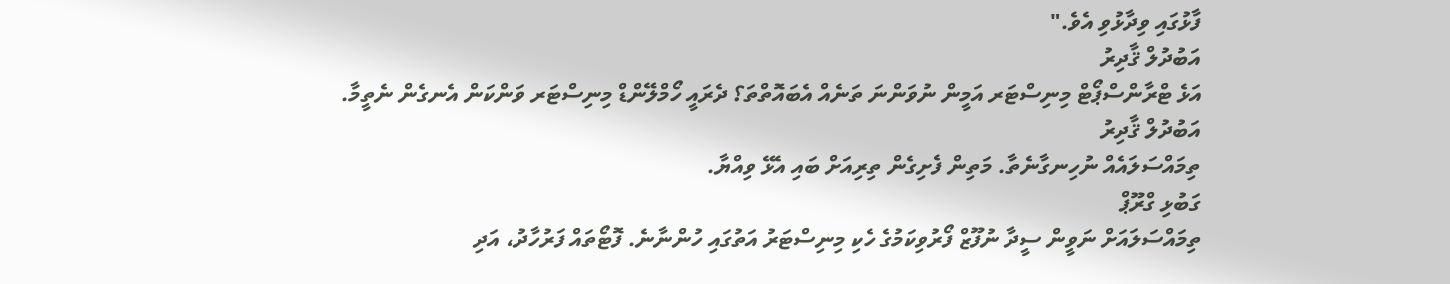ފާޅުގައި ވިދާޅުވި އެވެ."
އަބުދުލް ޤާދިރު
އަޅެ ޓްރާންސްޕޯޓް މިނިސްޓަރ އަމީން ނުވަންނަ ތަނެއް އެބައޮތްތަ؟ ދެރައީ ހޯމްލޭންޑް މިނިސްޓަރ ވަންކަން އެނގެން ނެތީމާ.
އަބުދުލް ޤާދިރު
ތިމައްސަލައެއް ނުހިނގާނެތާ. މަތިން ފެށިގެން ތިރިއަށް ބައި އެޅޭ ވިއްޔާ.
ގަބުޅި ގްރޫޕް
ތިމައްސަލައަށް ނަވީން ސީދާ ނުފޫޒް ފޯރުވިކަމުގެ ހެކި މިނިސްޓަރު އަތުގައި ހުންނާނެ. ފޮޓޯތައް ފަރުހާދު، އަދި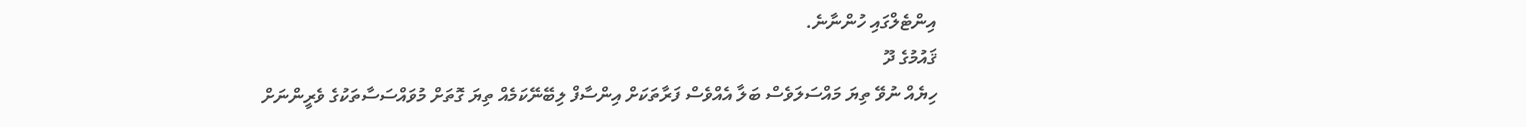އިންޓެލްގައި ހުންނާނެ.
ޤައުމުގެ ދޫ
ހިޔެއް ނުވޭ ތިޔަ މައްސަލަވެސް ބަލާ އެއްވެސް ފަރާތަކަށް އިންސާފް ލިބޭނޭކަމެއް ތިޔަ ގޮތަށް މުވައްސަސާތަކުގެ ވެރީންނަށް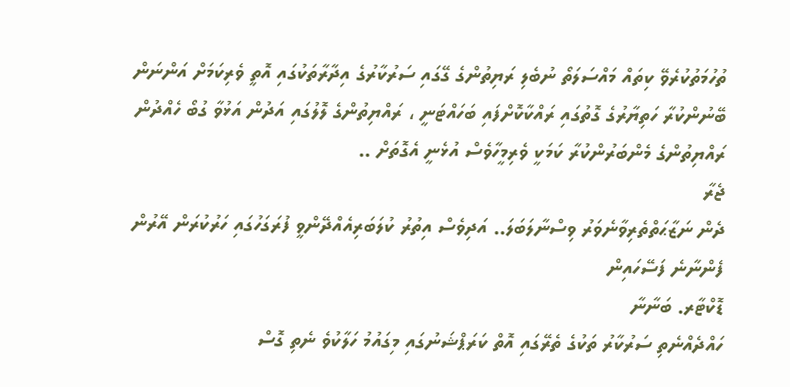ތުހުމަތުކުރެވޭ ކިތައް މައްސަލަތޯ ނުބެލި ރަޔިތުންގެ ގޭގައި ސަރުކާރުގެ އިދާރާތަކުގައި އޮތީ ވެރިކަމަށް އަންނަން ބޭނުންކުރާ ހަތިޔާރުގެ ގޮތުގައި ރައްކާކޮށްފައި ބަހައްޓަނީ ، ރައްޔިތުންގެ ލޮލުގައި އަދުން އަޅުވާ ގުބޯ ހެއްދުން ރައްޔިތުންގެ މެންބަރުންކުރާ ކަމަކީ ވެރިމީހާވެސް އުޅެނީ އެގޮތަށް ..
ޖެރާ
ދެން ނަޒާޙަތްތެރިވާނެވަރު ވިސްނާލަބަލަ.. އަދިވެސް އިތުރު ކުލަބަރިއެއްދޭންވީ ފުރަގަހުގައި ހަރުކުރަން އޭރުން ފެންނާނެ ފަސޭހައިން
ޑޮކްޓާރ. ބަނާނާ
ހައްދެއްނެތި ސަރުކާރު ތަކުގެ ތެރޭގައި އޮތް ކަރަޕްޝަނުގައި މިގައުމު ހަލާކުވެ ނެތި ގޮސް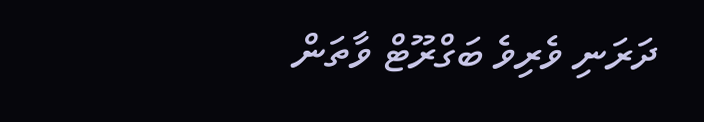ދަރަނި ވެރިވެ ބަގްރޫޓް ވާތަން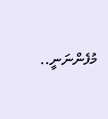މުފެންނަނީ..